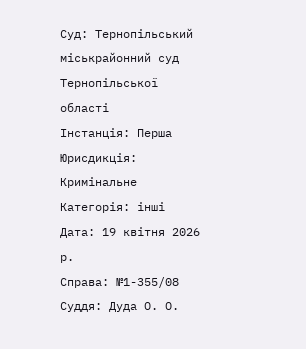Суд: Тернопільський міськрайонний суд Тернопільської області
Інстанція: Перша
Юрисдикція: Кримінальне
Категорія: інші
Дата: 19 квітня 2026 р.
Справа: №1-355/08
Суддя: Дуда О. О.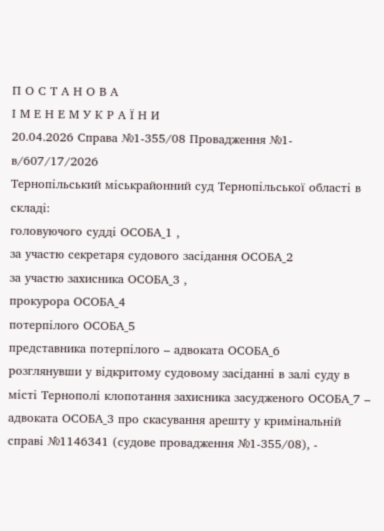П О С Т А Н О В А
І М Е Н Е М У К Р А Ї Н И
20.04.2026 Справа №1-355/08 Провадження №1-в/607/17/2026
Тернопільський міськрайонний суд Тернопільської області в складі:
головуючого судді ОСОБА_1 ,
за участю секретаря судового засідання ОСОБА_2
за участю захисника ОСОБА_3 ,
прокурора ОСОБА_4
потерпілого ОСОБА_5
представника потерпілого – адвоката ОСОБА_6
розглянувши у відкритому судовому засіданні в залі суду в місті Тернополі клопотання захисника засудженого ОСОБА_7 – адвоката ОСОБА_3 про скасування арешту у кримінальній справі №1146341 (судове провадження №1-355/08), -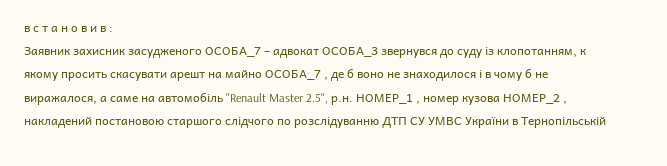в с т а н о в и в :
Заявник захисник засудженого ОСОБА_7 – адвокат ОСОБА_3 звернувся до суду із клопотанням, к якому просить скасувати арешт на майно ОСОБА_7 , де б воно не знаходилося і в чому б не виражалося, а саме на автомобіль "Renault Master 2.5", р.н. НОМЕР_1 , номер кузова НОМЕР_2 , накладений постановою старшого слідчого по розслідуванню ДТП СУ УМВС України в Тернопільській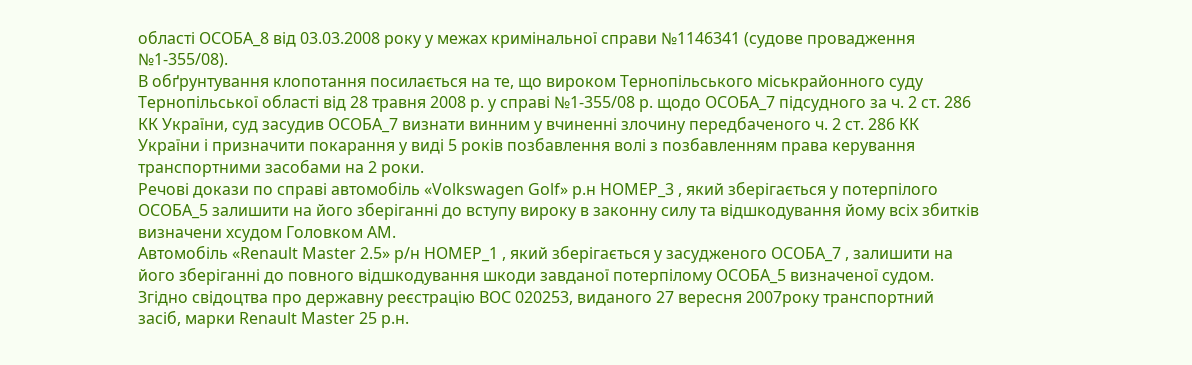області ОСОБА_8 від 03.03.2008 року у межах кримінальної справи №1146341 (судове провадження №1-355/08).
В обґрунтування клопотання посилається на те, що вироком Тернопільського міськрайонного суду Тернопільської області від 28 травня 2008 р. у справі №1-355/08 р. щодо ОСОБА_7 підсудного за ч. 2 ст. 286 КК України, суд засудив ОСОБА_7 визнати винним у вчиненні злочину передбаченого ч. 2 ст. 286 КК України і призначити покарання у виді 5 років позбавлення волі з позбавленням права керування транспортними засобами на 2 роки.
Речові докази по справі автомобіль «Volkswagen Golf» р.н НОМЕР_3 , який зберігається у потерпілого ОСОБА_5 залишити на його зберіганні до вступу вироку в законну силу та відшкодування йому всіх збитків визначени хсудом Головком АМ.
Автомобіль «Renault Master 2.5» р/н НОМЕР_1 , який зберігається у засудженого ОСОБА_7 , залишити на його зберіганні до повного відшкодування шкоди завданої потерпілому ОСОБА_5 визначеної судом.
Згідно свідоцтва про державну реєстрацію ВОС 020253, виданого 27 вересня 2007року транспортний засіб, марки Renault Master 25 р.н.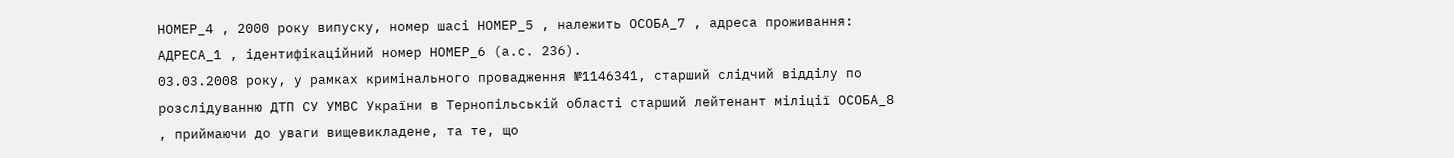НОМЕР_4 , 2000 року випуску, номер шасі НОМЕР_5 , належить ОСОБА_7 , адреса проживання: АДРЕСА_1 , ідентифікаційний номер НОМЕР_6 (а.с. 236).
03.03.2008 року, у рамках кримінального провадження №1146341, старший слідчий відділу по розслідуванню ДТП СУ УМВС України в Тернопільській області старший лейтенант міліції ОСОБА_8 , приймаючи до уваги вищевикладене, та те, що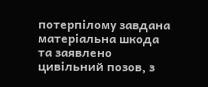потерпілому завдана матеріальна шкода та заявлено цивільний позов, з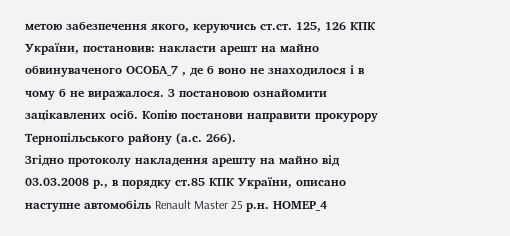метою забезпечення якого, керуючись ст.ст. 125, 126 КПК України, постановив: накласти арешт на майно обвинуваченого ОСОБА_7 , де б воно не знаходилося і в чому б не виражалося. З постановою ознайомити зацікавлених осіб. Копію постанови направити прокурору Тернопільського району (а.с. 266).
Згідно протоколу накладення арешту на майно від 03.03.2008 р., в порядку ст.85 КПК України, описано наступне автомобіль Renault Master 25 р.н. НОМЕР_4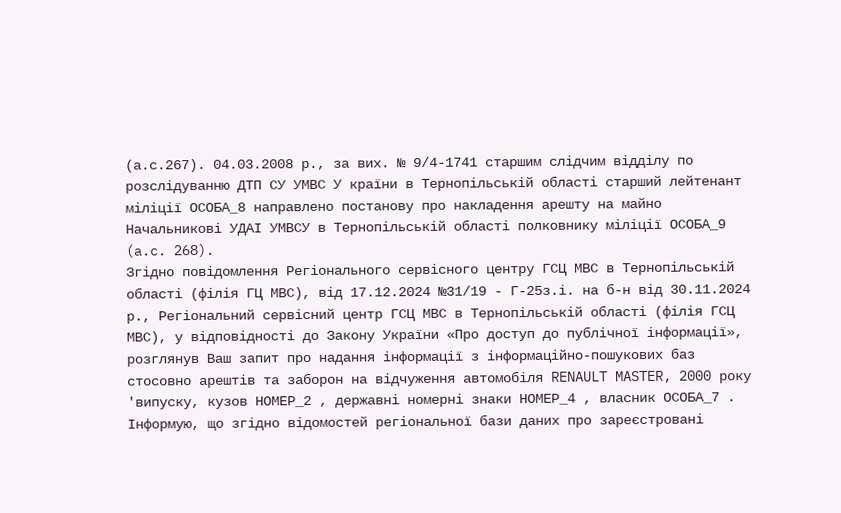(а.с.267). 04.03.2008 р., за вих. № 9/4-1741 старшим слідчим відділу по розслідуванню ДТП СУ УМВС У країни в Тернопільській області старший лейтенант міліції ОСОБА_8 направлено постанову про накладення арешту на майно Начальникові УДАІ УМВСУ в Тернопільській області полковнику міліції ОСОБА_9 (a.c. 268).
Згідно повідомлення Регіонального сервісного центру ГСЦ МВС в Тернопільській області (філія ГЦ МВС), від 17.12.2024 №31/19 - Г-25з.і. на б-н від 30.11.2024 р., Регіональний сервісний центр ГСЦ МВС в Тернопільській області (філія ГСЦ МВС), у відповідності до Закону України «Про доступ до публічної інформації», розглянув Ваш запит про надання інформації з інформаційно-пошукових баз стосовно арештів та заборон на відчуження автомобіля RENAULT MASTER, 2000 року 'випуску, кузов НОМЕР_2 , державні номерні знаки НОМЕР_4 , власник ОСОБА_7 .
Інформую, що згідно відомостей регіональної бази даних про зареєстровані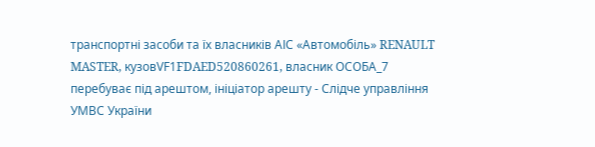транспортні засоби та їх власників АІС «Автомобіль» RENAULT MASTER, кузовVF1FDAED520860261, власник ОСОБА_7 перебуває під арештом, ініціатор арешту - Слідче управління УМВС України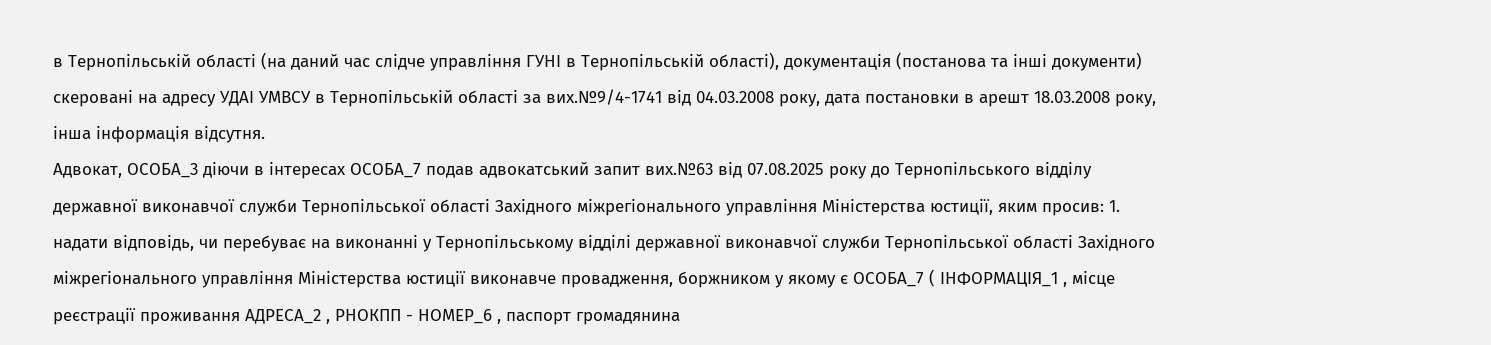в Тернопільській області (на даний час слідче управління ГУНІ в Тернопільській області), документація (постанова та інші документи) скеровані на адресу УДАІ УМВСУ в Тернопільській області за вих.№9/4-1741 від 04.03.2008 року, дата постановки в арешт 18.03.2008 року, інша інформація відсутня.
Адвокат, ОСОБА_3 діючи в інтересах ОСОБА_7 подав адвокатський запит вих.№63 від 07.08.2025 року до Тернопільського відділу державної виконавчої служби Тернопільської області Західного міжрегіонального управління Міністерства юстиції, яким просив: 1. надати відповідь, чи перебуває на виконанні у Тернопільському відділі державної виконавчої служби Тернопільської області Західного міжрегіонального управління Міністерства юстиції виконавче провадження, боржником у якому є ОСОБА_7 ( ІНФОРМАЦІЯ_1 , місце реєстрації проживання АДРЕСА_2 , РНОКПП - НОМЕР_6 , паспорт громадянина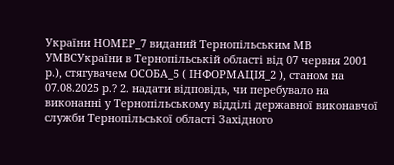України НОМЕР_7 виданий Тернопільським МВ УМВСУкраїни в Тернопільській області від 07 червня 2001 р.), стягувачем ОСОБА_5 ( ІНФОРМАЦІЯ_2 ), станом на 07.08.2025 р.? 2. надати відповідь, чи перебувало на виконанні у Тернопільському відділі державної виконавчої служби Тернопільської області Західного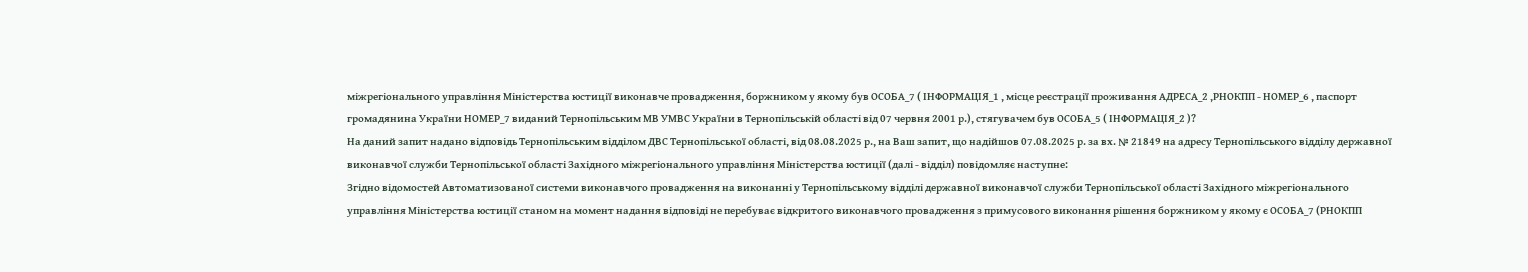міжрегіонального управління Міністерства юстиції виконавче провадження, боржником у якому був ОСОБА_7 ( ІНФОРМАЦІЯ_1 , місце реєстрації проживання АДРЕСА_2 ,РНОКПП - НОМЕР_6 , паспорт громадянина України НОМЕР_7 виданий Тернопільським МВ УМВС України в Тернопільській області від 07 червня 2001 р.), стягувачем був ОСОБА_5 ( ІНФОРМАЦІЯ_2 )?
На даний запит надано відповідь Тернопільським відділом ДВС Тернопільської області, від 08.08.2025 р., на Ваш запит, що надійшов 07.08.2025 р. за вх. № 21849 на адресу Тернопільського відділу державної виконавчої служби Тернопільської області Західного міжрегіонального управління Міністерства юстиції (далі - відділ) повідомляє наступне:
Згідно відомостей Автоматизованої системи виконавчого провадження на виконанні у Тернопільському відділі державної виконавчої служби Тернопільської області Західного міжрегіонального управління Міністерства юстиції станом на момент надання відповіді не перебуває відкритого виконавчого провадження з примусового виконання рішення боржником у якому є ОСОБА_7 (РНОКПП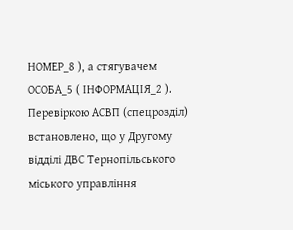НОМЕР_8 ), а стягувачем ОСОБА_5 ( ІНФОРМАЦІЯ_2 ).
Перевіркою АСВП (спецрозділ) встановлено, що у Другому відділі ДВС Тернопільського міського управління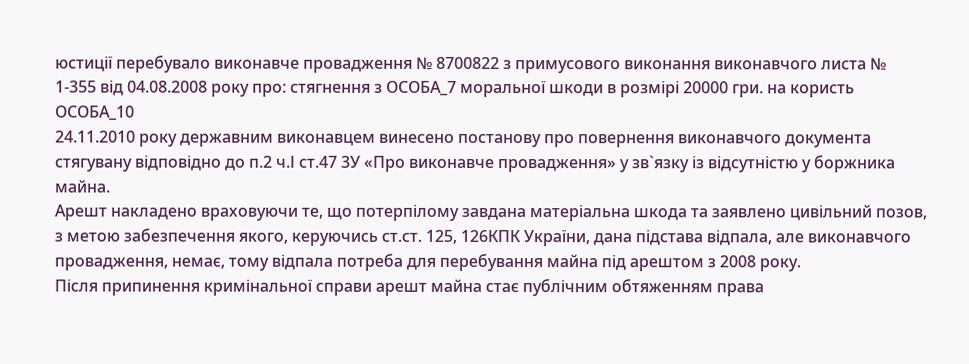юстиції перебувало виконавче провадження № 8700822 з примусового виконання виконавчого листа № 1-355 від 04.08.2008 року про: стягнення з ОСОБА_7 моральної шкоди в розмірі 20000 гри. на користь ОСОБА_10
24.11.2010 року державним виконавцем винесено постанову про повернення виконавчого документа стягувану відповідно до п.2 ч.І ст.47 3У «Про виконавче провадження» у зв`язку із відсутністю у боржника майна.
Арешт накладено враховуючи те, що потерпілому завдана матеріальна шкода та заявлено цивільний позов, з метою забезпечення якого, керуючись ст.ст. 125, 126КПК України, дана підстава відпала, але виконавчого провадження, немає, тому відпала потреба для перебування майна під арештом з 2008 року.
Після припинення кримінальної справи арешт майна стає публічним обтяженням права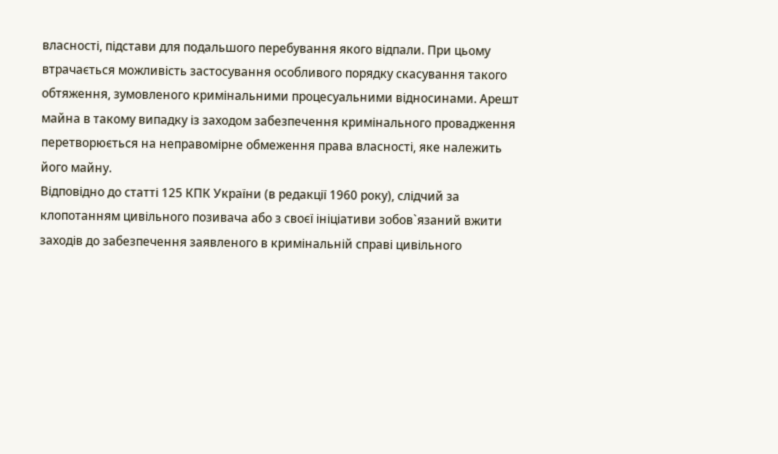власності, підстави для подальшого перебування якого відпали. При цьому втрачається можливість застосування особливого порядку скасування такого обтяження, зумовленого кримінальними процесуальними відносинами. Арешт майна в такому випадку із заходом забезпечення кримінального провадження перетворюється на неправомірне обмеження права власності, яке належить його майну.
Відповідно до статті 125 КПК України (в редакції 1960 року), слідчий за клопотанням цивільного позивача або з своєї ініціативи зобов`язаний вжити заходів до забезпечення заявленого в кримінальній справі цивільного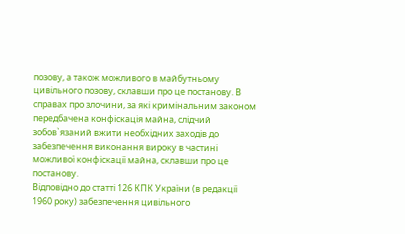позову, а також можливого в майбутньому цивільного позову, склавши про це постанову. В справах про злочини, за які кримінальним законом передбачена конфіскація майна, слідчий зобов`язаний вжити необхідних заходів до забезпечення виконання вироку в частині можливої конфіскації майна, склавши про це постанову.
Відповідно до статті 126 КПК України (в редакції 1960 року) забезпечення цивільного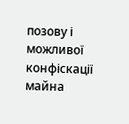позову і можливої конфіскації майна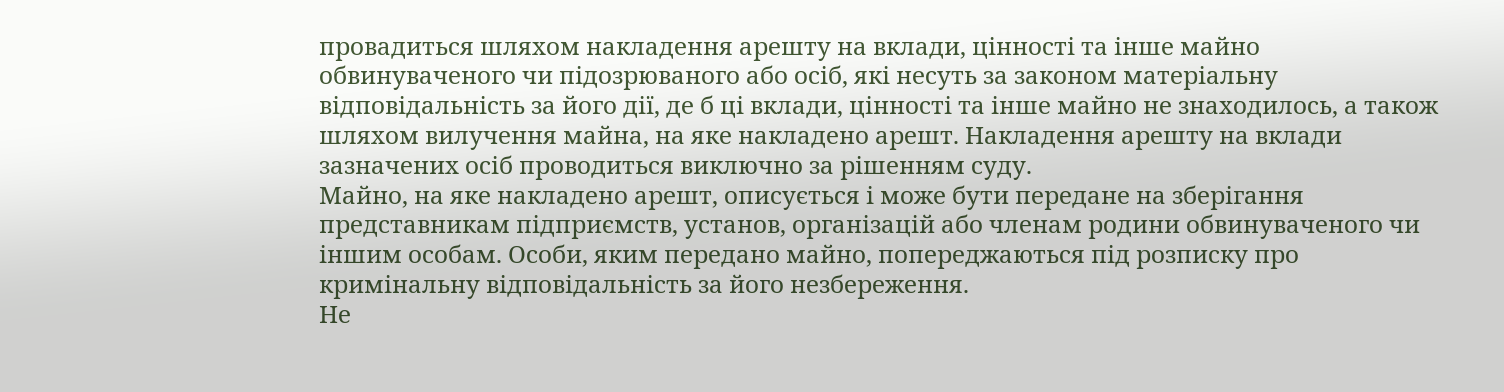провадиться шляхом накладення арешту на вклади, цінності та інше майно обвинуваченого чи підозрюваного або осіб, які несуть за законом матеріальну відповідальність за його дії, де б ці вклади, цінності та інше майно не знаходилось, а також шляхом вилучення майна, на яке накладено арешт. Накладення арешту на вклади зазначених осіб проводиться виключно за рішенням суду.
Майно, на яке накладено арешт, описується і може бути передане на зберігання представникам підприємств, установ, організацій або членам родини обвинуваченого чи іншим особам. Особи, яким передано майно, попереджаються під розписку про кримінальну відповідальність за його незбереження.
Не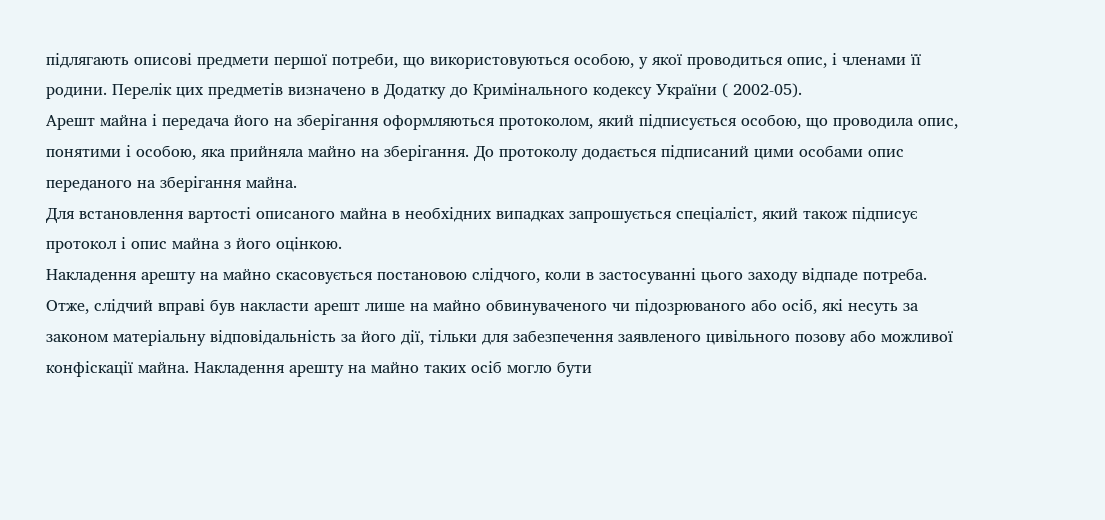підлягають описові предмети першої потреби, що використовуються особою, у якої проводиться опис, і членами її родини. Перелік цих предметів визначено в Додатку до Кримінального кодексу України ( 2002-05).
Арешт майна і передача його на зберігання оформляються протоколом, який підписується особою, що проводила опис, понятими і особою, яка прийняла майно на зберігання. До протоколу додається підписаний цими особами опис переданого на зберігання майна.
Для встановлення вартості описаного майна в необхідних випадках запрошується спеціаліст, який також підписує протокол і опис майна з його оцінкою.
Накладення арешту на майно скасовується постановою слідчого, коли в застосуванні цього заходу відпаде потреба.
Отже, слідчий вправі був накласти арешт лише на майно обвинуваченого чи підозрюваного або осіб, які несуть за законом матеріальну відповідальність за його дії, тільки для забезпечення заявленого цивільного позову або можливої конфіскації майна. Накладення арешту на майно таких осіб могло бути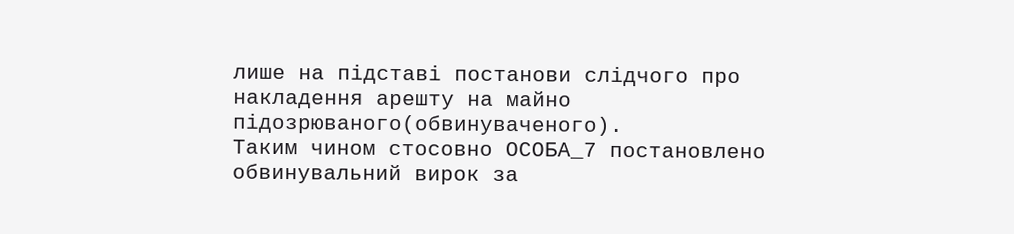лише на підставі постанови слідчого про накладення арешту на майно підозрюваного(обвинуваченого).
Таким чином стосовно ОСОБА_7 постановлено обвинувальний вирок за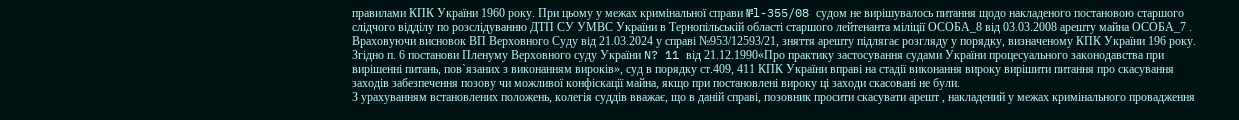правилами КПК України 1960 року. При цьому у межах кримінальної справи №l-355/08 судом не вирішувалось питання щодо накладеного постановою старшого слідчого відділу по розслідуванню ДТП СУ УМВС України в Тернопільській області старшого лейтенанта міліції ОСОБА_8 від 03.03.2008 арешту майна ОСОБА_7 . Враховуючи висновок ВП Верховного Суду від 21.03.2024 у справі №953/12593/21, зняття арешту підлягає розгляду у порядку, визначеному КПК України 196 року.
Згідно п. 6 постанови Пленуму Верховного суду України N? 11 від 21.12.1990«Про практику застосування судами України процесуального законодавства при вирішенні питань, пов`язаних з виконанням вироків», суд в порядку ст.409, 411 КПК України вправі на стадії виконання вироку вирішити питання про скасування заходів забезпечення позову чи можливої конфіскації майна, якщо при постановлені вироку ці заходи скасовані не були.
З урахуванням встановлених положень, колегія суддів вважає, що в даній справі, позовник просити скасувати арешт , накладений у межах кримінального провадження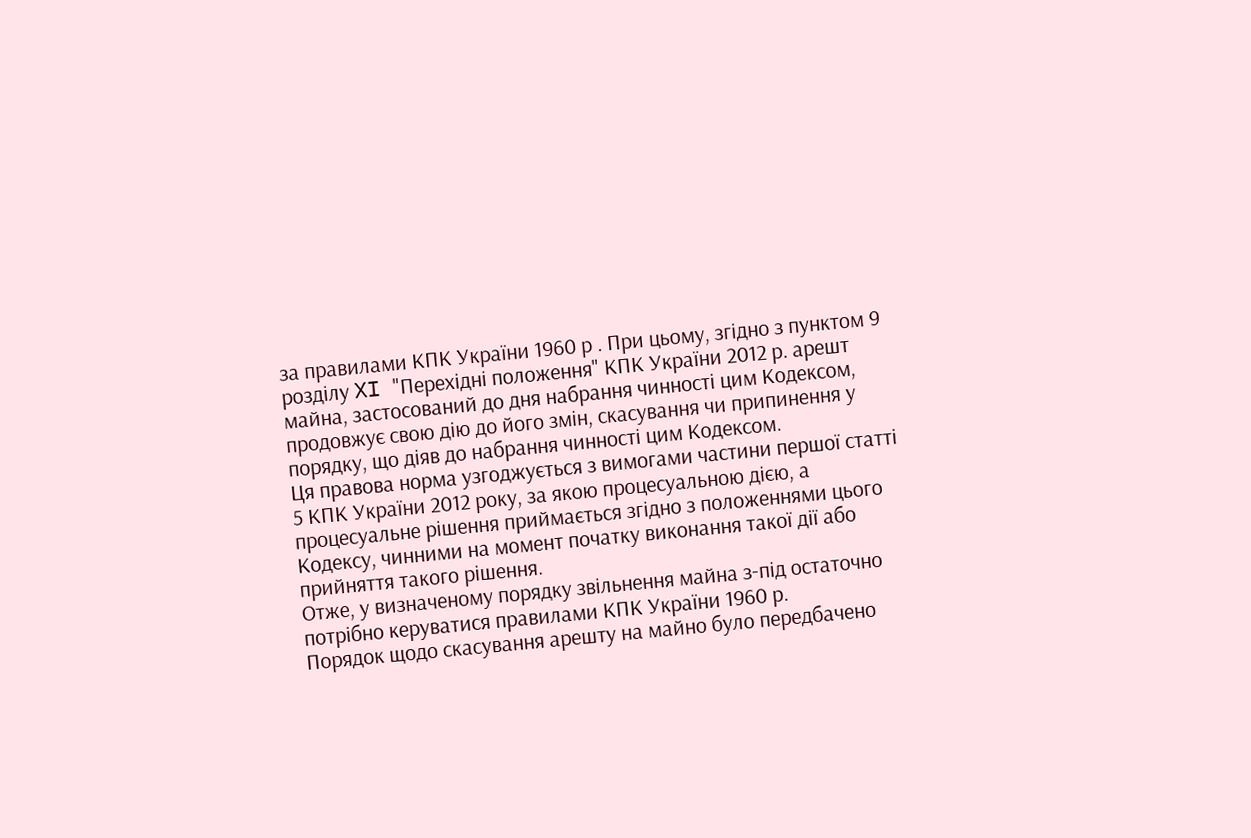за правилами КПК України 1960 р . При цьому, згідно з пунктом 9 розділу XI "Перехідні положення" КПК України 2012 р. арешт майна, застосований до дня набрання чинності цим Кодексом, продовжує свою дію до його змін, скасування чи припинення у порядку, що діяв до набрання чинності цим Кодексом.
Ця правова норма узгоджується з вимогами частини першої статті 5 КПК України 2012 року, за якою процесуальною дією, а процесуальне рішення приймається згідно з положеннями цього Кодексу, чинними на момент початку виконання такої дії або прийняття такого рішення.
Отже, у визначеному порядку звільнення майна з-під остаточно потрібно керуватися правилами КПК України 1960 р.
Порядок щодо скасування арешту на майно було передбачено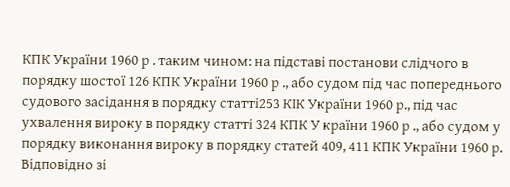КПК України 1960 р . таким чином: на підставі постанови слідчого в порядку шостої 126 КПК України 1960 р ., або судом під час попереднього судового засідання в порядку статті253 КІК України 1960 р., під час ухвалення вироку в порядку статті 324 КПК У країни 1960 р ., або судом у порядку виконання вироку в порядку статей 409, 411 КПК України 1960 р.
Відповідно зі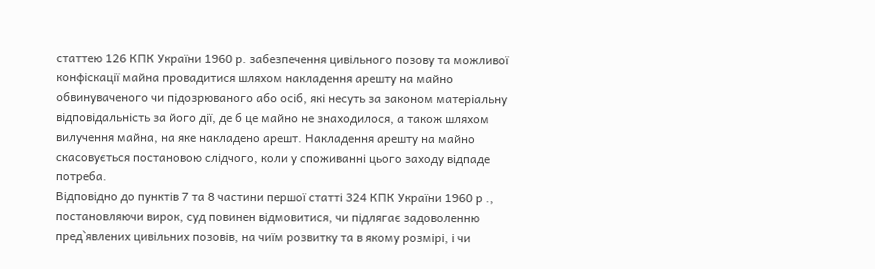статтею 126 КПК України 1960 р. забезпечення цивільного позову та можливої конфіскації майна провадитися шляхом накладення арешту на майно обвинуваченого чи підозрюваного або осіб, які несуть за законом матеріальну відповідальність за його дії, де б це майно не знаходилося, а також шляхом вилучення майна, на яке накладено арешт. Накладення арешту на майно скасовується постановою слідчого, коли у споживанні цього заходу відпаде потреба.
Відповідно до пунктів 7 та 8 частини першої статті 324 КПК України 1960 р ., постановляючи вирок, суд повинен відмовитися, чи підлягає задоволенню пред`явлених цивільних позовів, на чиїм розвитку та в якому розмірі, і чи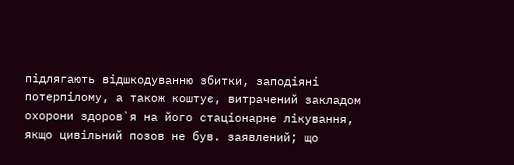підлягають відшкодуванню збитки, заподіяні потерпілому, а також коштує, витрачений закладом охорони здоров`я на його стаціонарне лікування, якщо цивільний позов не був. заявлений; що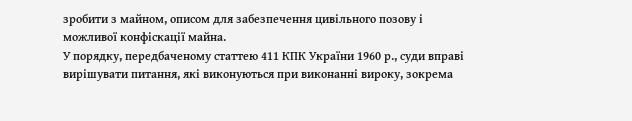зробити з майном, описом для забезпечення цивільного позову і можливої конфіскації майна.
У порядку, передбаченому статтею 411 КПК України 1960 р., суди вправі вирішувати питання, які виконуються при виконанні вироку, зокрема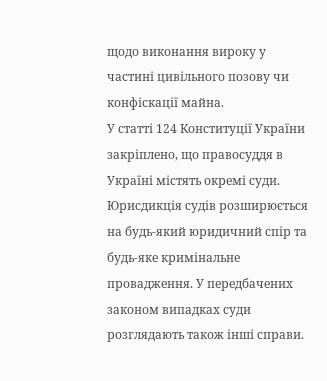щодо виконання вироку у частині цивільного позову чи конфіскації майна.
У статті 124 Конституції України закріплено, що правосуддя в Україні містять окремі суди. Юрисдикція судів розширюється на будь-який юридичний спір та будь-яке кримінальне провадження. У передбачених законом випадках суди розглядають також інші справи.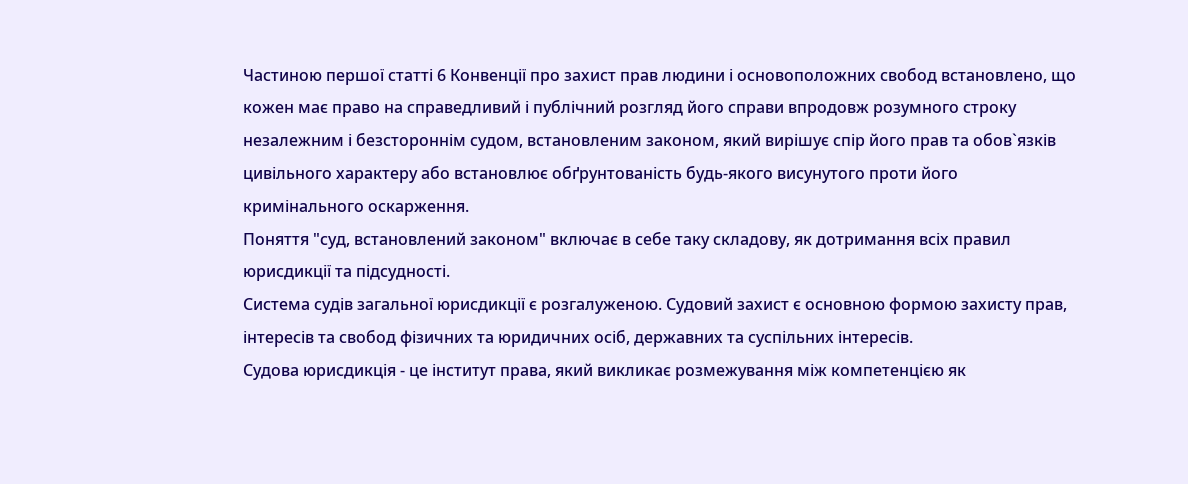Частиною першої статті 6 Конвенції про захист прав людини і основоположних свобод встановлено, що кожен має право на справедливий і публічний розгляд його справи впродовж розумного строку незалежним і безстороннім судом, встановленим законом, який вирішує спір його прав та обов`язків цивільного характеру або встановлює обґрунтованість будь-якого висунутого проти його кримінального оскарження.
Поняття "суд, встановлений законом" включає в себе таку складову, як дотримання всіх правил юрисдикції та підсудності.
Система судів загальної юрисдикції є розгалуженою. Судовий захист є основною формою захисту прав, інтересів та свобод фізичних та юридичних осіб, державних та суспільних інтересів.
Судова юрисдикція - це інститут права, який викликає розмежування між компетенцією як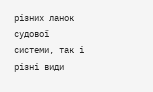різних ланок судової системи, так і різні види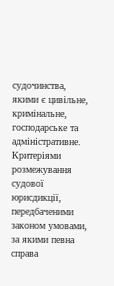судочинства, якими є цивільне, кримінальне, господарське та адміністративне.
Критеріями розмежування судової юрисдикції, передбаченими законом умовами, за якими певна справа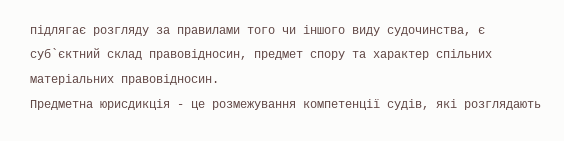підлягає розгляду за правилами того чи іншого виду судочинства, є суб`єктний склад правовідносин, предмет спору та характер спільних матеріальних правовідносин.
Предметна юрисдикція - це розмежування компетенції судів, які розглядають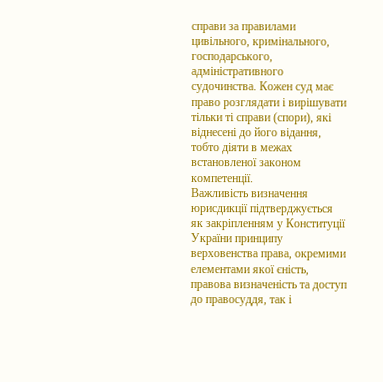справи за правилами цивільного, кримінального, господарського, адміністративного судочинства. Кожен суд має право розглядати і вирішувати тільки ті справи (спори), які віднесені до його відання, тобто діяти в межах встановленої законом компетенції.
Важливість визначення юрисдикції підтверджується як закріпленням у Конституції України принципу верховенства права, окремими елементами якої єність, правова визначеність та доступ до правосуддя, так і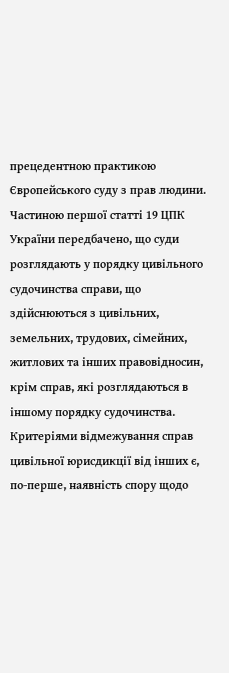прецедентною практикою Європейського суду з прав людини.
Частиною першої статті 19 ЦПК України передбачено, що суди розглядають у порядку цивільного судочинства справи, що здійснюються з цивільних, земельних, трудових, сімейних, житлових та інших правовідносин, крім справ, які розглядаються в іншому порядку судочинства.
Критеріями відмежування справ цивільної юрисдикції від інших є, по-перше, наявність спору щодо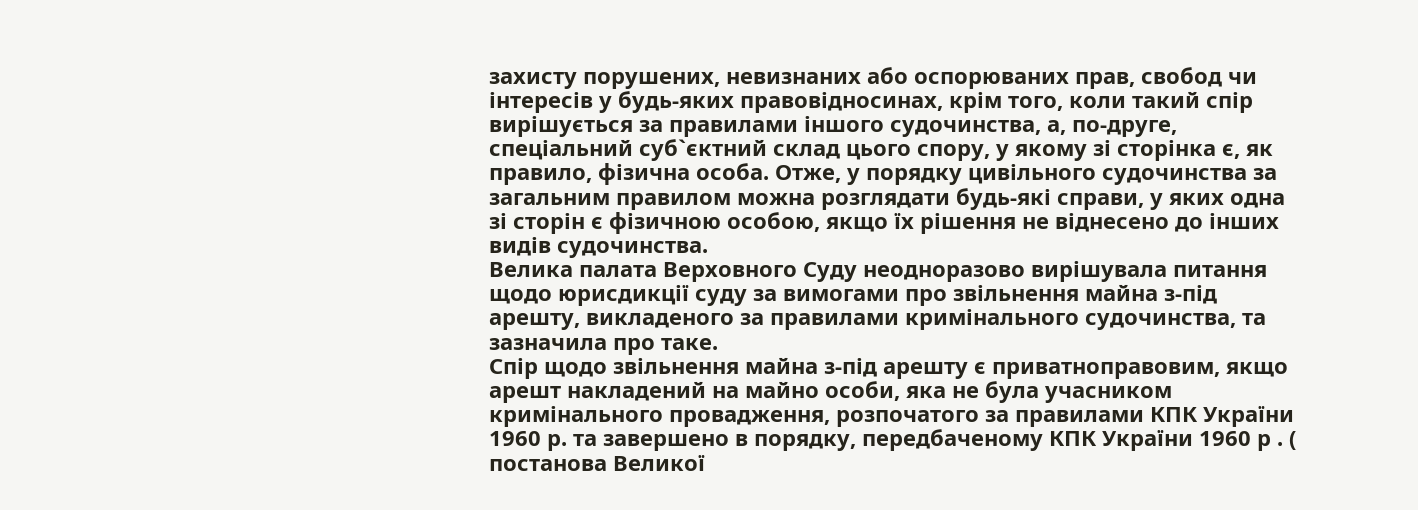захисту порушених, невизнаних або оспорюваних прав, свобод чи інтересів у будь-яких правовідносинах, крім того, коли такий спір вирішується за правилами іншого судочинства, а, по-друге, спеціальний суб`єктний склад цього спору, у якому зі сторінка є, як правило, фізична особа. Отже, у порядку цивільного судочинства за загальним правилом можна розглядати будь-які справи, у яких одна зі сторін є фізичною особою, якщо їх рішення не віднесено до інших видів судочинства.
Велика палата Верховного Суду неодноразово вирішувала питання щодо юрисдикції суду за вимогами про звільнення майна з-під арешту, викладеного за правилами кримінального судочинства, та зазначила про таке.
Спір щодо звільнення майна з-під арешту є приватноправовим, якщо арешт накладений на майно особи, яка не була учасником кримінального провадження, розпочатого за правилами КПК України 1960 р. та завершено в порядку, передбаченому КПК України 1960 р . ( постанова Великої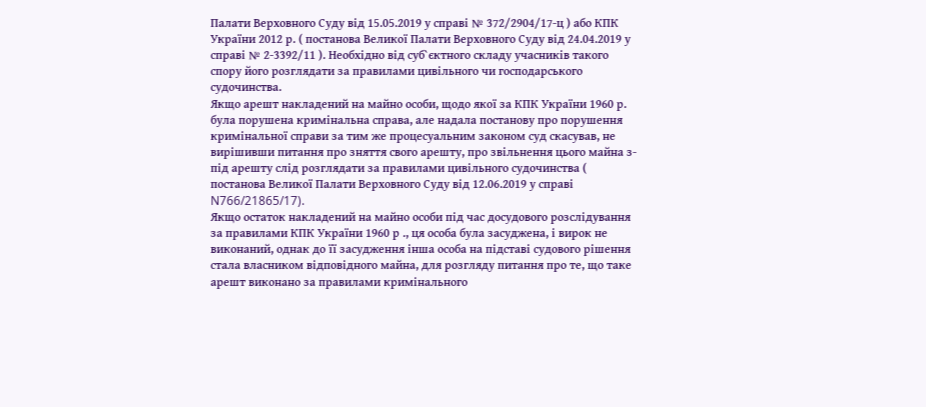Палати Верховного Суду від 15.05.2019 у справі № 372/2904/17-ц ) або КПК України 2012 р. ( постанова Великої Палати Верховного Суду від 24.04.2019 у справі № 2-3392/11 ). Необхідно від суб`єктного складу учасників такого спору його розглядати за правилами цивільного чи господарського судочинства.
Якщо арешт накладений на майно особи, щодо якої за КПК України 1960 р. була порушена кримінальна справа, але надала постанову про порушення кримінальної справи за тим же процесуальним законом суд скасував, не вирішивши питання про зняття свого арешту, про звільнення цього майна з-під арешту слід розглядати за правилами цивільного судочинства ( постанова Великої Палати Верховного Суду від 12.06.2019 у справі N766/21865/17).
Якщо остаток накладений на майно особи під час досудового розслідування за правилами КПК України 1960 р ., ця особа була засуджена, і вирок не виконаний, однак до її засудження інша особа на підставі судового рішення стала власником відповідного майна, для розгляду питання про те, що таке арешт виконано за правилами кримінального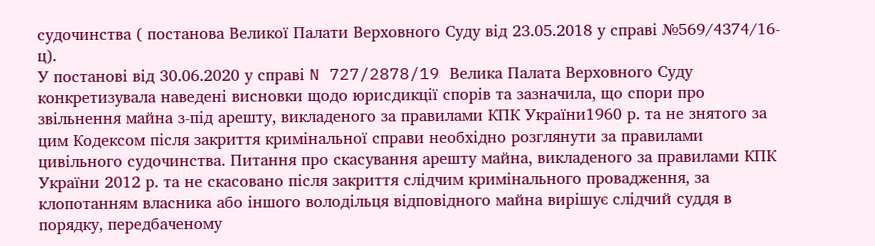судочинства ( постанова Великої Палати Верховного Суду від 23.05.2018 у справі №569/4374/16-ц).
У постанові від 30.06.2020 у справі N 727/2878/19 Велика Палата Верховного Суду конкретизувала наведені висновки щодо юрисдикції спорів та зазначила, що спори про звільнення майна з-під арешту, викладеного за правилами КПК України1960 р. та не знятого за цим Кодексом після закриття кримінальної справи необхідно розглянути за правилами цивільного судочинства. Питання про скасування арешту майна, викладеного за правилами КПК України 2012 р. та не скасовано після закриття слідчим кримінального провадження, за клопотанням власника або іншого володільця відповідного майна вирішує слідчий суддя в порядку, передбаченому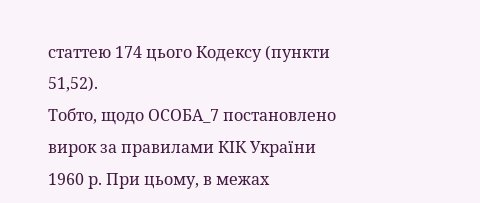статтею 174 цього Кодексу (пункти 51,52).
Тобто, щодо ОСОБА_7 постановлено вирок за правилами КІК України 1960 р. При цьому, в межах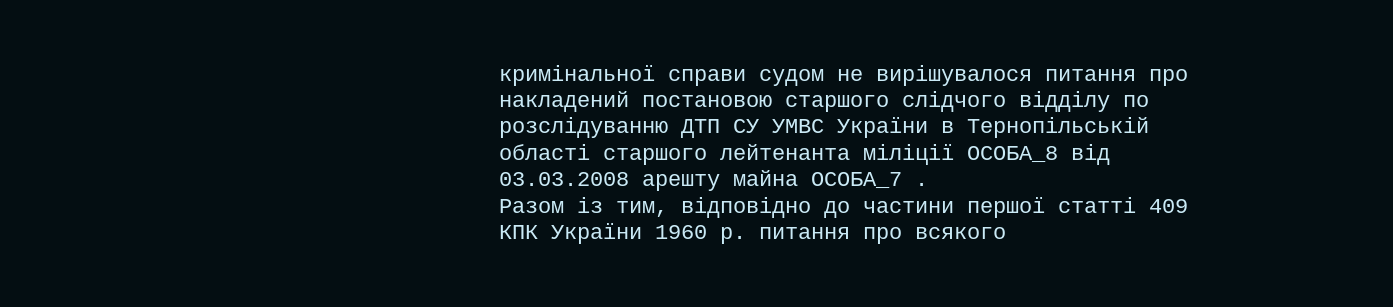кримінальної справи судом не вирішувалося питання про накладений постановою старшого слідчого відділу по розслідуванню ДТП СУ УМВС України в Тернопільській області старшого лейтенанта міліції ОСОБА_8 від 03.03.2008 арешту майна ОСОБА_7 .
Разом із тим, відповідно до частини першої статті 409 КПК України 1960 р. питання про всякого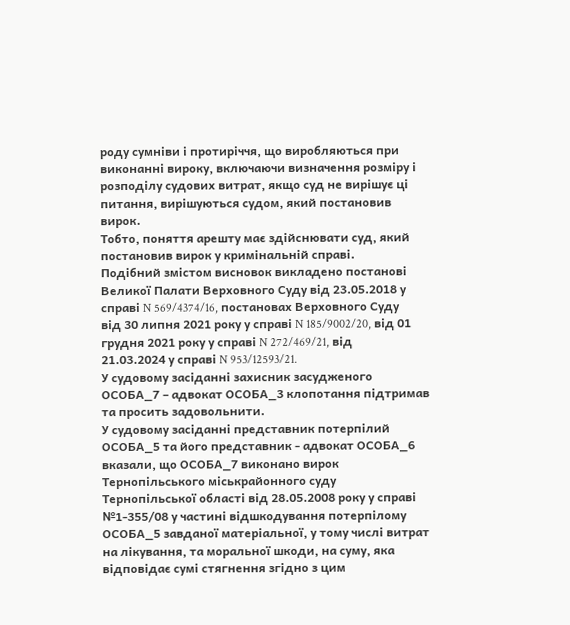роду сумніви і протиріччя, що виробляються при виконанні вироку, включаючи визначення розміру і розподілу судових витрат, якщо суд не вирішує ці питання, вирішуються судом, який постановив вирок.
Тобто, поняття арешту має здійснювати суд, який постановив вирок у кримінальній справі.
Подібний змістом висновок викладено постанові Великої Палати Верховного Суду від 23.05.2018 у справі N 569/4374/16, постановах Верховного Суду від 30 липня 2021 року у справі N 185/9002/20, від 01 грудня 2021 року у справі N 272/469/21, від 21.03.2024 у справі N 953/12593/21.
У судовому засіданні захисник засудженого ОСОБА_7 – адвокат ОСОБА_3 клопотання підтримав та просить задовольнити.
У судовому засіданні представник потерпілий ОСОБА_5 та його представник - адвокат ОСОБА_6 вказали, що ОСОБА_7 виконано вирок Тернопільського міськрайонного суду Тернопільської області від 28.05.2008 року у справі №1-355/08 у частині відшкодування потерпілому ОСОБА_5 завданої матеріальної, у тому числі витрат на лікування, та моральної шкоди, на суму, яка відповідає сумі стягнення згідно з цим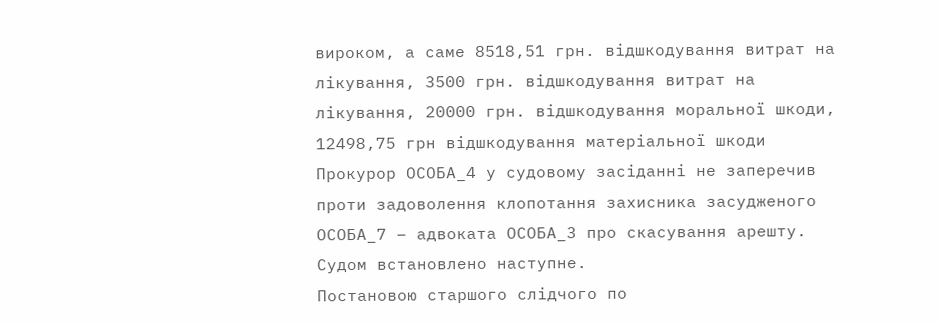вироком, а саме 8518,51 грн. відшкодування витрат на лікування, 3500 грн. відшкодування витрат на лікування, 20000 грн. відшкодування моральної шкоди, 12498,75 грн відшкодування матеріальної шкоди
Прокурор ОСОБА_4 у судовому засіданні не заперечив проти задоволення клопотання захисника засудженого ОСОБА_7 – адвоката ОСОБА_3 про скасування арешту.
Судом встановлено наступне.
Постановою старшого слідчого по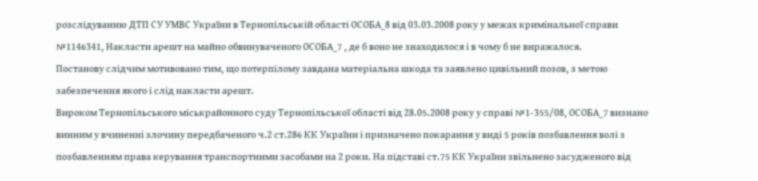розслідуванню ДТП СУ УМВС України в Тернопільській області ОСОБА_8 від 03.03.2008 року у межах кримінальної справи №1146341, Накласти арешт на майно обвинуваченого ОСОБА_7 , де б воно не знаходилося і в чому б не виражалося.
Постанову слідчим мотивовано тим, що потерпілому завдана матеріальна шкода та заявлено цивільний позов, з метою забезпечення якого і слід накласти арешт.
Вироком Тернопільського міськрайонного суду Тернопільської області від 28.05.2008 року у справі №1-355/08, ОСОБА_7 визнано винним у вчиненні злочину передбаченого ч.2 ст.286 КК України і призначено покарання у виді 5 років позбавлення волі з позбавленням права керування транспортними засобами на 2 роки. На підставі ст.75 КК України звільнено засудженого від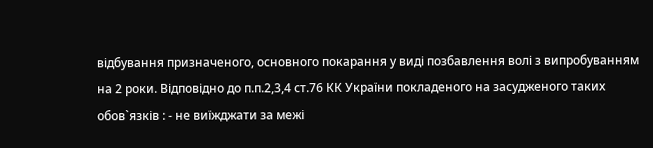відбування призначеного, основного покарання у виді позбавлення волі з випробуванням на 2 роки. Відповідно до п.п.2,3,4 ст.76 КК України покладеного на засудженого таких обов`язків : - не виїжджати за межі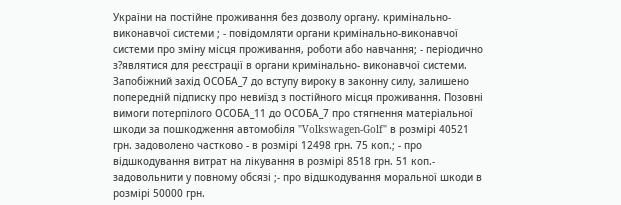України на постійне проживання без дозволу органу. кримінально-виконавчої системи ; - повідомляти органи кримінально-виконавчої системи про зміну місця проживання, роботи або навчання; - періодично з?являтися для реєстрації в органи кримінально- виконавчої системи. Запобіжний захід ОСОБА_7 до вступу вироку в законну силу, залишено попередній підписку про невиїзд з постійного місця проживання. Позовні вимоги потерпілого ОСОБА_11 до ОСОБА_7 про стягнення матеріальної шкоди за пошкодження автомобіля "Volkswagen-Golf" в розмірі 40521 грн. задоволено частково - в розмірі 12498 грн. 75 коп.; - про відшкодування витрат на лікування в розмірі 8518 грн. 51 коп.- задовольнити у повному обсязі ;- про відшкодування моральної шкоди в розмірі 50000 грн.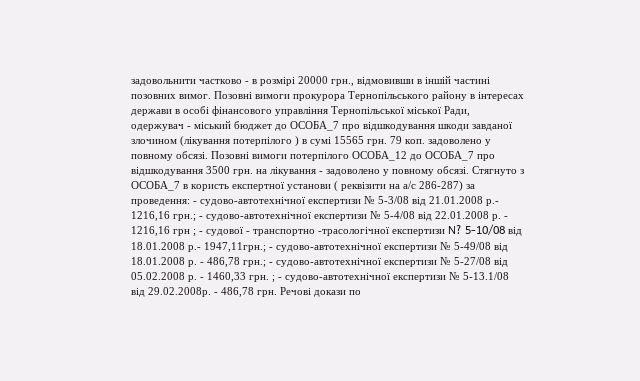задовольнити частково - в розмірі 20000 грн., відмовивши в іншій частині позовних вимог. Позовні вимоги прокурора Тернопільського району в інтересах держави в особі фінансового управління Тернопільської міської Ради, одержувач - міський бюджет до ОСОБА_7 про відшкодування шкоди завданої злочином (лікування потерпілого ) в сумі 15565 грн. 79 коп. задоволено у повному обсязі. Позовні вимоги потерпілого ОСОБА_12 до ОСОБА_7 про відшкодування 3500 грн. на лікування - задоволено у повному обсязі. Стягнуто з ОСОБА_7 в користь експертної установи ( реквізити на а/с 286-287) за проведення: - судово-автотехнічної експертизи № 5-3/08 від 21.01.2008 р.- 1216,16 грн.; - судово-автотехнічної експертизи № 5-4/08 від 22.01.2008 р. - 1216,16 грн ; - судової - транспортно -трасологічної експертизи N? 5-10/08 від 18.01.2008 р.- 1947,11грн.; - судово-автотехнічної експертизи № 5-49/08 від 18.01.2008 р. - 486,78 грн.; - судово-автотехнічної експертизи № 5-27/08 від 05.02.2008 р. - 1460,33 грн. ; - судово-автотехнічної експертизи № 5-13.1/08 від 29.02.2008р. - 486,78 грн. Речові докази по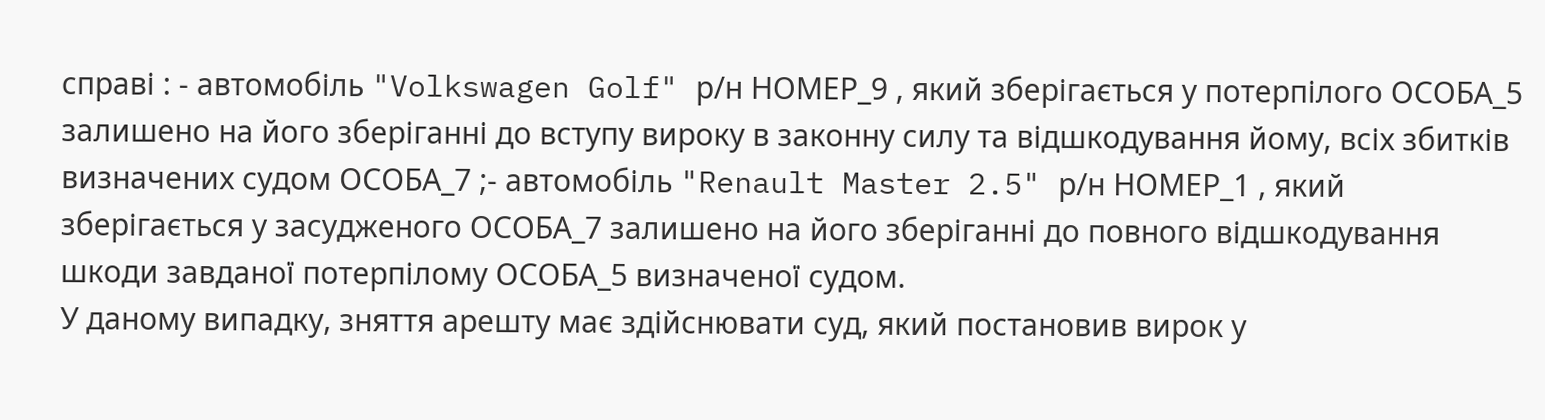справі : - автомобіль "Volkswagen Golf" р/н НОМЕР_9 , який зберігається у потерпілого ОСОБА_5 залишено на його зберіганні до вступу вироку в законну силу та відшкодування йому, всіх збитків визначених судом ОСОБА_7 ;- автомобіль "Renault Master 2.5" р/н НОМЕР_1 , який зберігається у засудженого ОСОБА_7 залишено на його зберіганні до повного відшкодування шкоди завданої потерпілому ОСОБА_5 визначеної судом.
У даному випадку, зняття арешту має здійснювати суд, який постановив вирок у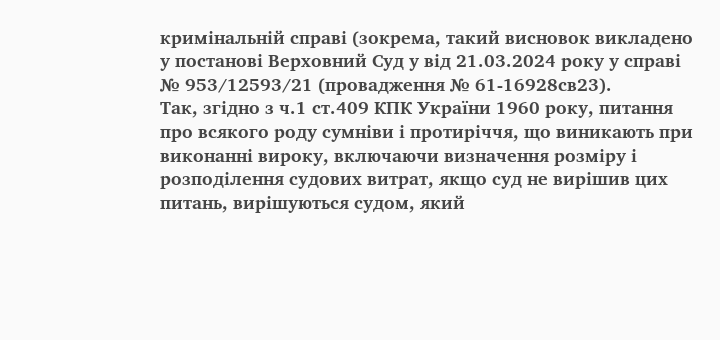кримінальній справі (зокрема, такий висновок викладено у постанові Верховний Суд у від 21.03.2024 року у справі № 953/12593/21 (провадження № 61-16928св23).
Так, згідно з ч.1 ст.409 КПК України 1960 року, питання про всякого роду сумніви і протиріччя, що виникають при виконанні вироку, включаючи визначення розміру і розподілення судових витрат, якщо суд не вирішив цих питань, вирішуються судом, який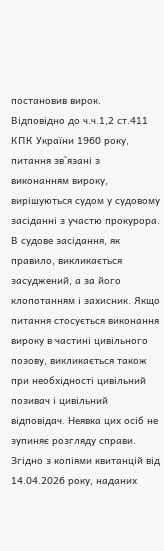постановив вирок.
Відповідно до ч.ч.1,2 ст.411 КПК України 1960 року, питання зв`язані з виконанням вироку, вирішуються судом у судовому засіданні з участю прокурора. В судове засідання, як правило, викликається засуджений, а за його клопотанням і захисник. Якщо питання стосується виконання вироку в частині цивільного позову, викликається також при необхідності цивільний позивач і цивільний відповідач. Неявка цих осіб не зупиняє розгляду справи.
Згідно з копіями квитанцій від 14.04.2026 року, наданих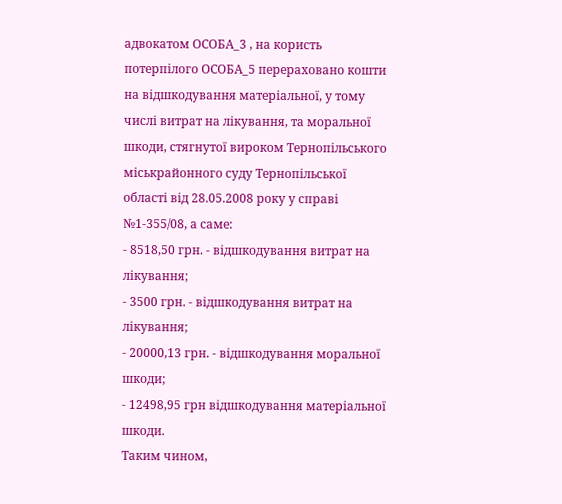адвокатом ОСОБА_3 , на користь потерпілого ОСОБА_5 перераховано кошти на відшкодування матеріальної, у тому числі витрат на лікування, та моральної шкоди, стягнутої вироком Тернопільського міськрайонного суду Тернопільської області від 28.05.2008 року у справі №1-355/08, а саме:
- 8518,50 грн. - відшкодування витрат на лікування;
- 3500 грн. - відшкодування витрат на лікування;
- 20000,13 грн. - відшкодування моральної шкоди;
- 12498,95 грн відшкодування матеріальної шкоди.
Таким чином,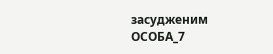засудженим ОСОБА_7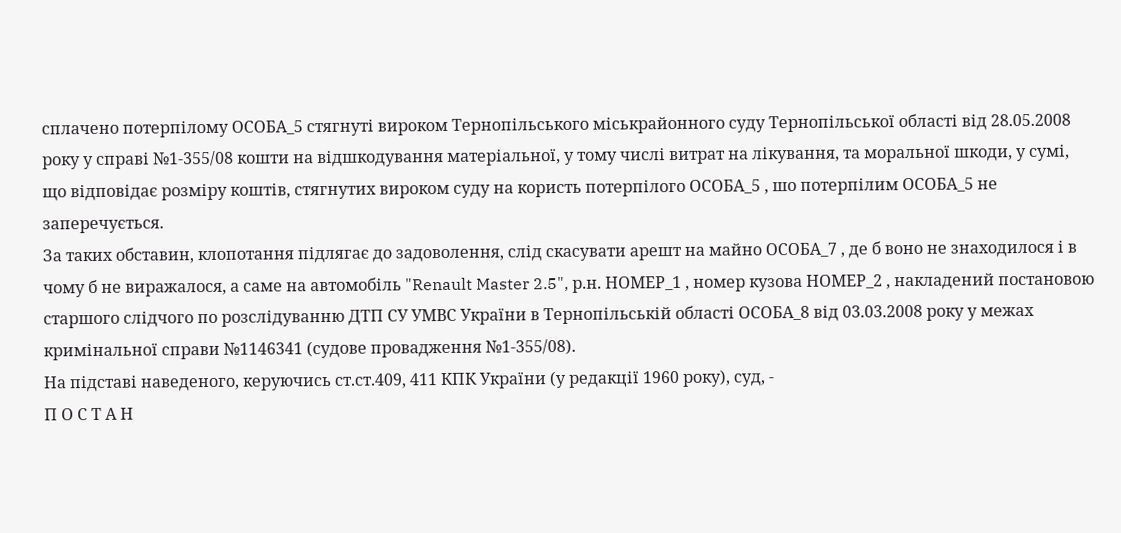сплачено потерпілому ОСОБА_5 стягнуті вироком Тернопільського міськрайонного суду Тернопільської області від 28.05.2008 року у справі №1-355/08 кошти на відшкодування матеріальної, у тому числі витрат на лікування, та моральної шкоди, у сумі, що відповідає розміру коштів, стягнутих вироком суду на користь потерпілого ОСОБА_5 , шо потерпілим ОСОБА_5 не заперечується.
За таких обставин, клопотання підлягає до задоволення, слід скасувати арешт на майно ОСОБА_7 , де б воно не знаходилося і в чому б не виражалося, а саме на автомобіль "Renault Master 2.5", р.н. НОМЕР_1 , номер кузова НОМЕР_2 , накладений постановою старшого слідчого по розслідуванню ДТП СУ УМВС України в Тернопільській області ОСОБА_8 від 03.03.2008 року у межах кримінальної справи №1146341 (судове провадження №1-355/08).
На підставі наведеного, керуючись ст.ст.409, 411 КПК України (у редакції 1960 року), суд, -
П О С Т А Н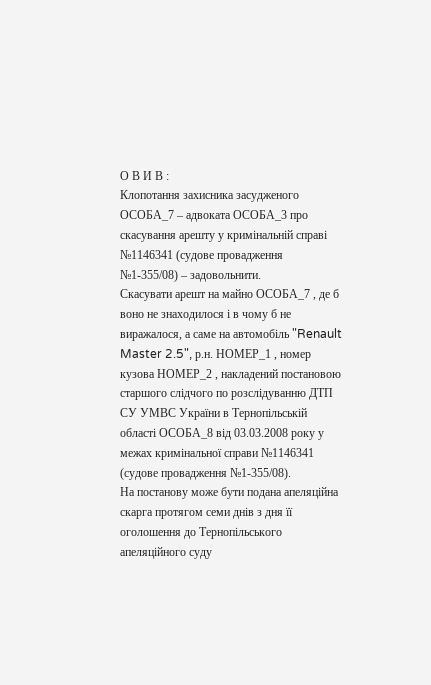О В И В :
Клопотання захисника засудженого ОСОБА_7 – адвоката ОСОБА_3 про скасування арешту у кримінальній справі №1146341 (судове провадження №1-355/08) – задовольнити.
Скасувати арешт на майно ОСОБА_7 , де б воно не знаходилося і в чому б не виражалося, а саме на автомобіль "Renault Master 2.5", р.н. НОМЕР_1 , номер кузова НОМЕР_2 , накладений постановою старшого слідчого по розслідуванню ДТП СУ УМВС України в Тернопільській області ОСОБА_8 від 03.03.2008 року у межах кримінальної справи №1146341 (судове провадження №1-355/08).
На постанову може бути подана апеляційна скарга протягом семи днів з дня її оголошення до Тернопільського апеляційного суду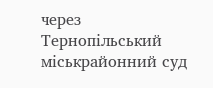через Тернопільський міськрайонний суд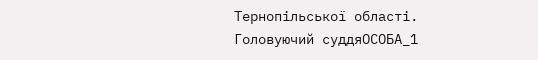Тернопільської області.
Головуючий суддяОСОБА_1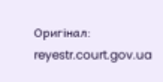Оригінал: reyestr.court.gov.ua